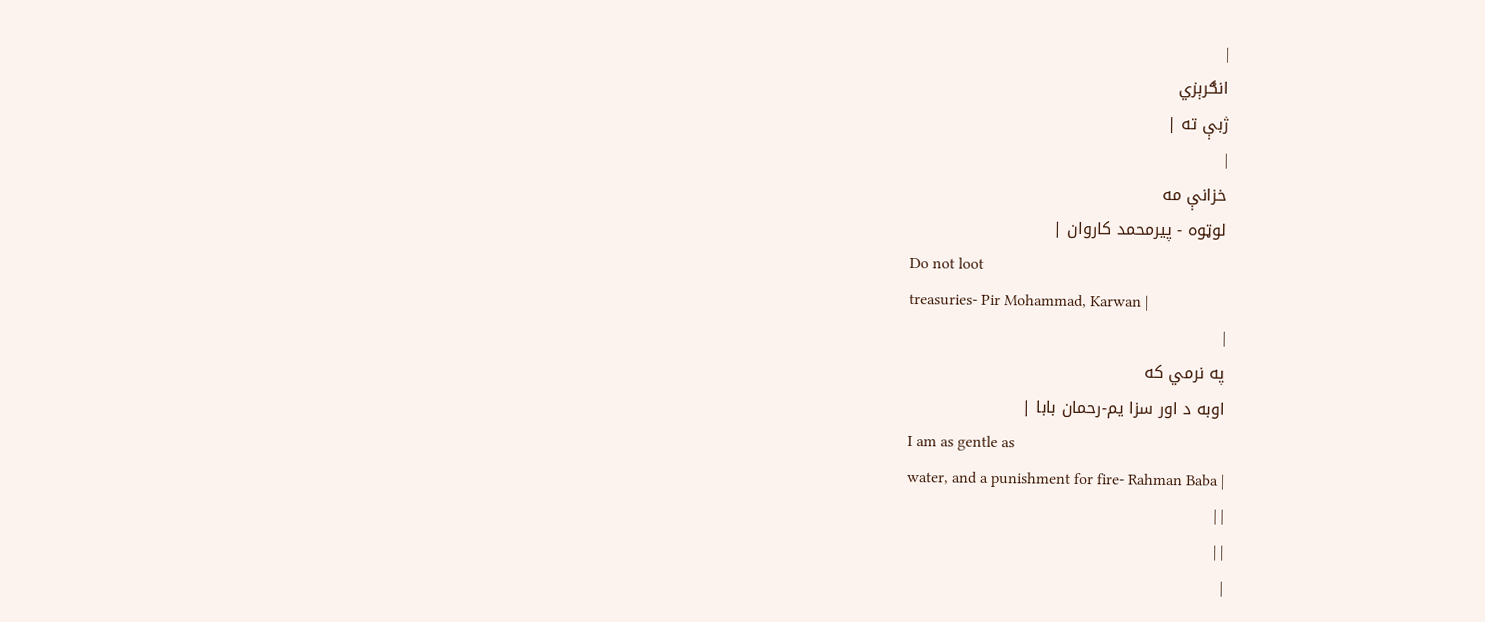|
انګرېزي
ژبې ته |
|
خزانې مه
لوټوه - پیرمحمد کاروان |
Do not loot
treasuries- Pir Mohammad, Karwan |
|
په نرمي که
اوبه د اور سزا یم-رحمان بابا |
I am as gentle as
water, and a punishment for fire- Rahman Baba |
| |
| |
|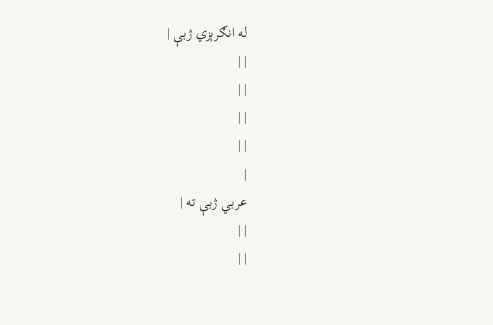له انګرېزي ژبې |
| |
| |
| |
| |
|
عربي ژبې ته |
| |
| |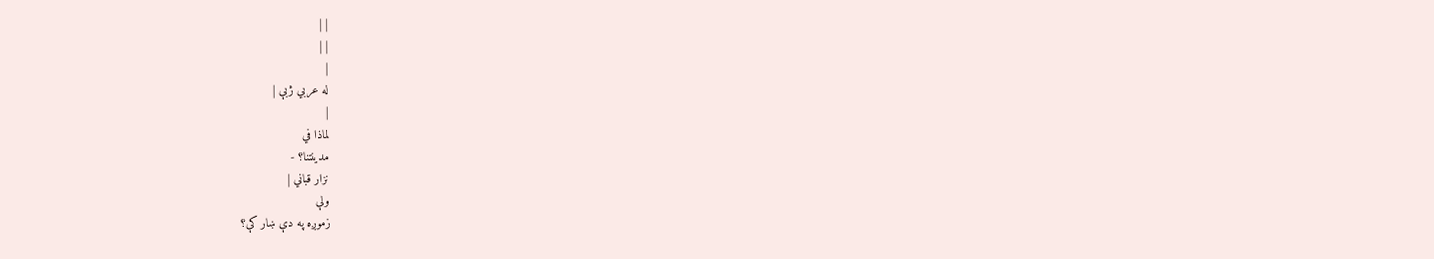| |
| |
|
له عربي ژبې |
|
لماذا في
مدینتنا؟ -
نزار قباني |
ولې
زموږه په دې ښار کې؟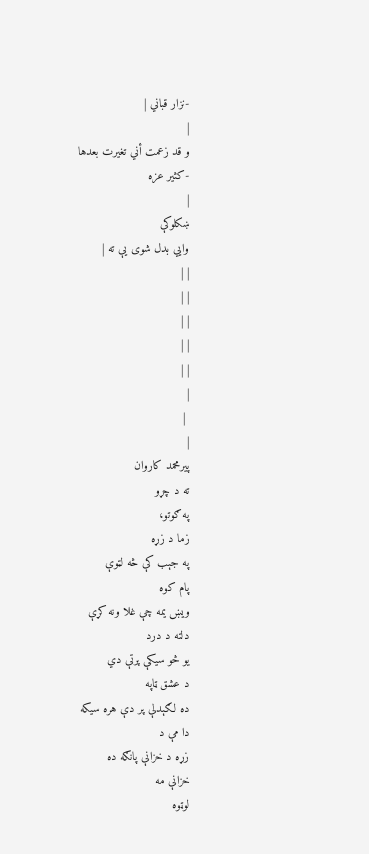-نزار قباني |
|
و قد زعمت أني تغيرت بعدها
-کثیر عزه
|
ښکلوکې
وایي بدل شوی یې ته |
| |
| |
| |
| |
| |
|
 |
|
پیرمحمد کاروان
ته د چړو
په ګوتو،
زما د زړه
په جېب کې څه لټوې
پام کوه
ويښ یمه چې غلا ونه کړې
دلته د درد
یو څو سیکې پرتې دي
د عشق ټاپه
ده لګېدلې پر دې هره سیکه
دا مې د
زړه د خزانې پانګه ده
خزانې مه
لوټوه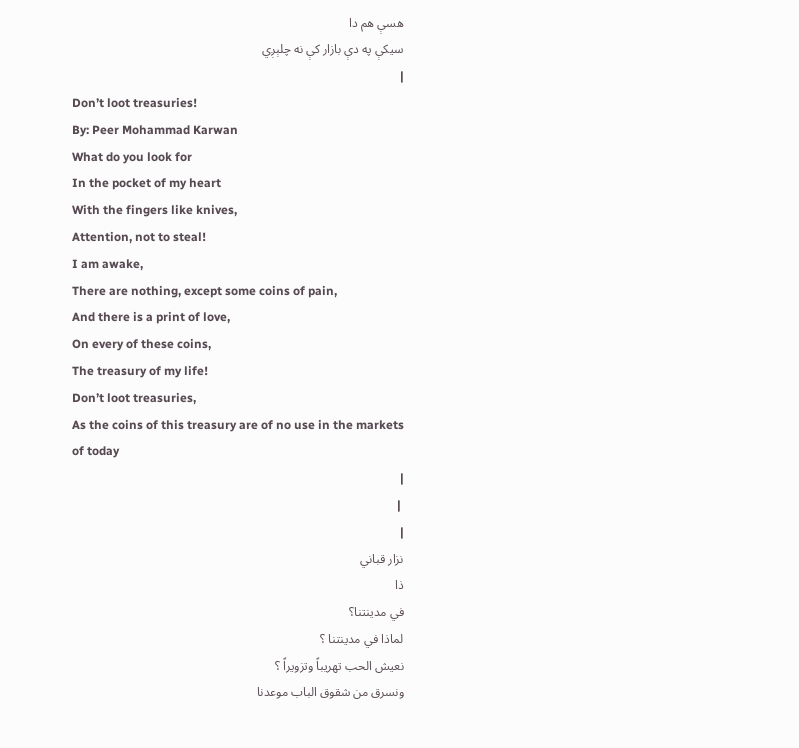هسې هم دا
سیکې په دې بازار کې نه چلېږي
|
Don’t loot treasuries!
By: Peer Mohammad Karwan
What do you look for
In the pocket of my heart
With the fingers like knives,
Attention, not to steal!
I am awake,
There are nothing, except some coins of pain,
And there is a print of love,
On every of these coins,
The treasury of my life!
Don’t loot treasuries,
As the coins of this treasury are of no use in the markets
of today
|
 |
|
نزار قباني
ذا
في مدينتنا؟
لماذا في مدينتنا ؟
نعيش الحب تهريباً وتزويراً ؟
ونسرق من شقوق الباب موعدنا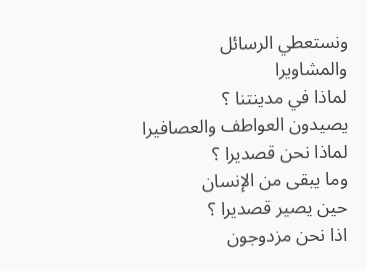ونستعطي الرسائل
والمشاويرا
لماذا في مدينتنا ؟
يصيدون العواطف والعصافيرا
لماذا نحن قصديرا ؟
وما يبقى من الإنسان
حين يصير قصديرا ؟
اذا نحن مزدوجون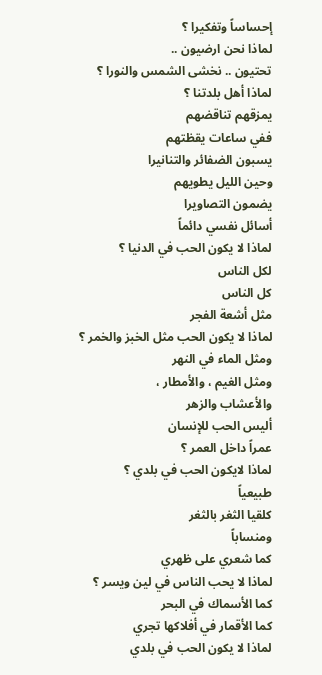إحساساً وتفكيرا ؟
لماذا نحن ارضيون ..
تحتيون .. نخشى الشمس والنورا ؟
لماذا أهل بلدتنا ؟
يمزقهم تناقضهم
ففي ساعات يقظتهم
يسبون الضفائر والتنانيرا
وحين الليل يطويهم
يضمون التصاويرا
أسائل نفسي دائماً
لماذا لا يكون الحب في الدنيا ؟
لكل الناس
كل الناس
مثل أشعة الفجر
لماذا لا يكون الحب مثل الخبز والخمر ؟
ومثل الماء في النهر
ومثل الغيم ، والأمطار ،
والأعشاب والزهر
أليس الحب للإنسان
عمراً داخل العمر ؟
لماذا لايكون الحب في بلدي ؟
طبيعياً
كلقيا الثغر بالثغر
ومنساباً
كما شعري على ظهري
لماذا لا يحب الناس في لين ويسر ؟
كما الأسماك في البحر
كما الأقمار في أفلاكها تجري
لماذا لا يكون الحب في بلدي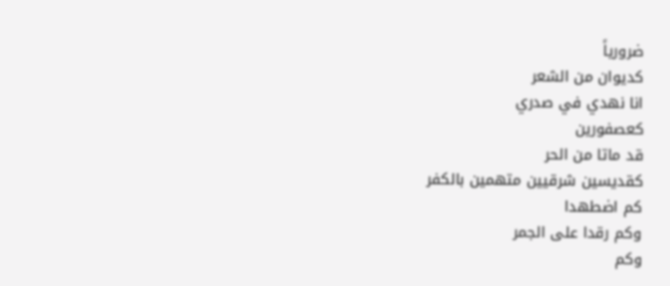ضرورياً
كديوان من الشعر
انا نهدي في صدري
كعصفورين
قد ماتا من الحر
كقديسين شرقيين متهمين بالكفر
كم اضطهدا
وكم رقدا على الجمر
وكم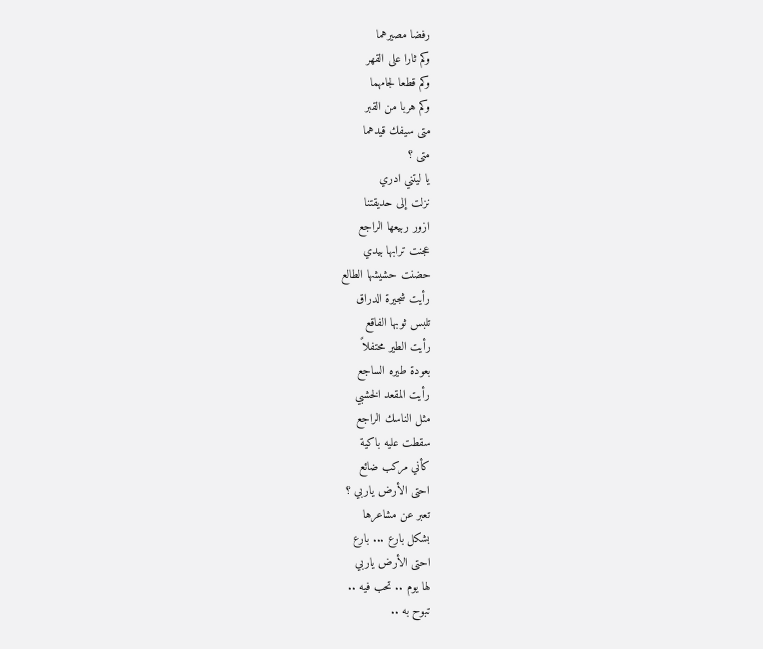رفضا مصيرهما
وكم ثارا على القهر
وكم قطعا لجامهما
وكم هربا من القبر
متى سيفك قيدهما
متى ؟
يا ليتني ادري
نزلت إلى حديقتنا
ازور ربيعها الراجع
عجنت ترابها بيدي
حضنت حشيشها الطالع
رأيت شجيرة الدراق
تلبس ثوبها الفاقع
رأيت الطير محتفلاً
بعودة طيره الساجع
رأيت المقعد الخشبي
مثل الناسك الراجع
سقطت عليه باكية
كأني مركب ضائع
احتى الأرض ياربي ؟
تعبر عن مشاعرها
بشكل بارع ... بارع
احتى الأرض ياربي
لها يوم .. تحب فيه ..
تبوح به ..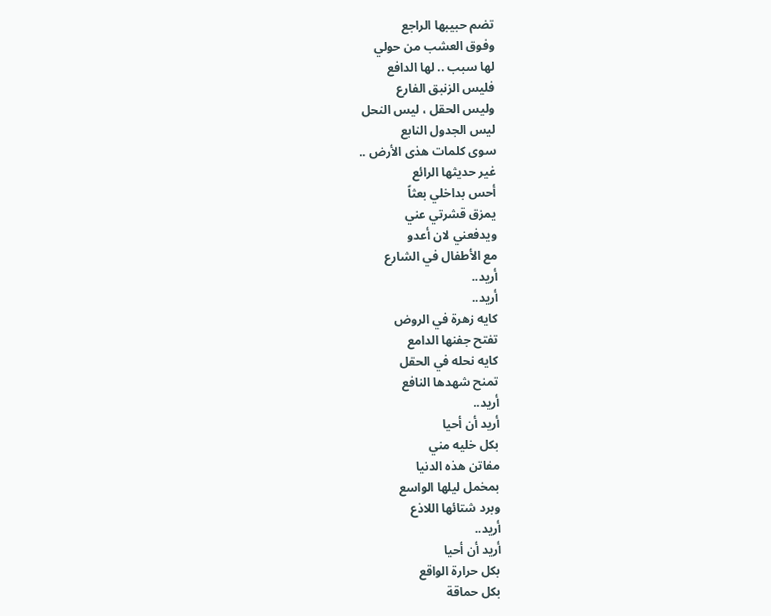تضم حبيبها الراجع
وفوق العشب من حولي
لها سبب .. لها الدافع
فليس الزنبق الفارع
وليس الحقل ، ليس النحل
ليس الجدول النابع
سوى كلمات هذى الأرض ..
غير حديثها الرائع
أحس بداخلي بعثاً
يمزق قشرتي عني
ويدفعني لان أعدو
مع الأطفال في الشارع
أريد..
أريد..
كايه زهرة في الروض
تفتح جفنها الدامع
كايه نحله في الحقل
تمنح شهدها النافع
أريد..
أريد أن أحيا
بكل خليه مني
مفاتن هذه الدنيا
بمخمل ليلها الواسع
وبرد شتائها اللاذع
أريد..
أريد أن أحيا
بكل حرارة الواقع
بكل حماقة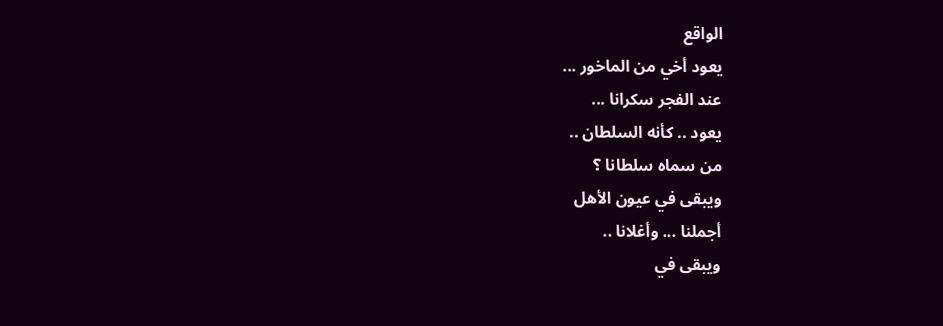الواقع
يعود أخي من الماخور ...
عند الفجر سكرانا ...
يعود .. كأنه السلطان ..
من سماه سلطانا ؟
ويبقى في عيون الأهل
أجملنا ... وأغلانا ..
ويبقى في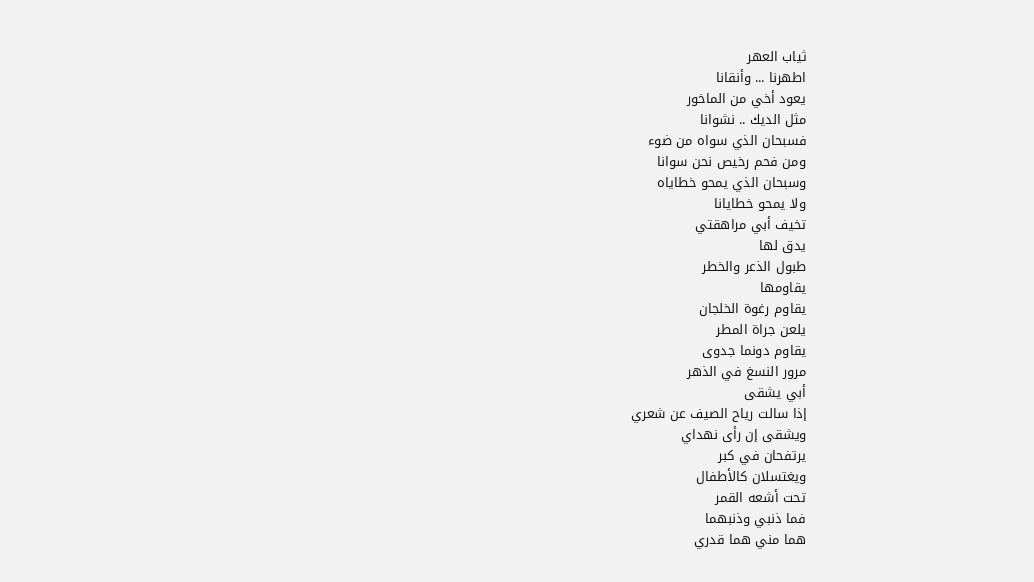ثياب العهر
اطهرنا ... وأنقانا
يعود أخي من الماخور
مثل الديك .. نشوانا
فسبحان الذي سواه من ضوء
ومن فحم رخيص نحن سوانا
وسبحان الذي يمحو خطاياه
ولا يمحو خطايانا
تخيف أبي مراهقتي
يدق لها
طبول الذعر والخطر
يقاومها
يقاوم رغوة الخلجان
يلعن جراة المطر
يقاوم دونما جدوى
مرور النسغ في الذهر
أبي يشقى
إذا سالت رياح الصيف عن شعري
ويشقى إن رأى نهداي
يرتفحان في كبر
ويغتسلان كالأطفال
تحت أشعه القمر
فما ذنبي وذنبهما
هما مني هما قدري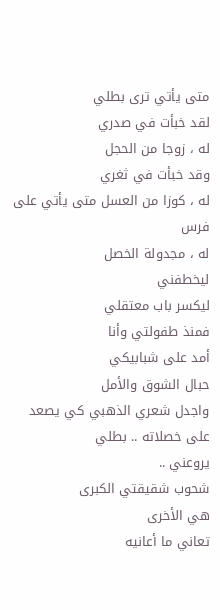متى يأتي ترى بطلي
لقد خبأت في صدري
له ، زوجا من الحجل
وقد خبأت في ثغري
له ، كوزا من العسل متى يأتي على فرس
له ، مجدولة الخصل
ليخطفني
ليكسر باب معتقلي
فمنذ طفولتي وأنا
أمد على شبابيكي
حبال الشوق والأمل
واجدل شعري الذهبي كي يصعد
على خصلاته .. بطلي
يروعني ..
شحوب شقيقتي الكبرى
هي الأخرى
تعاني ما أعانيه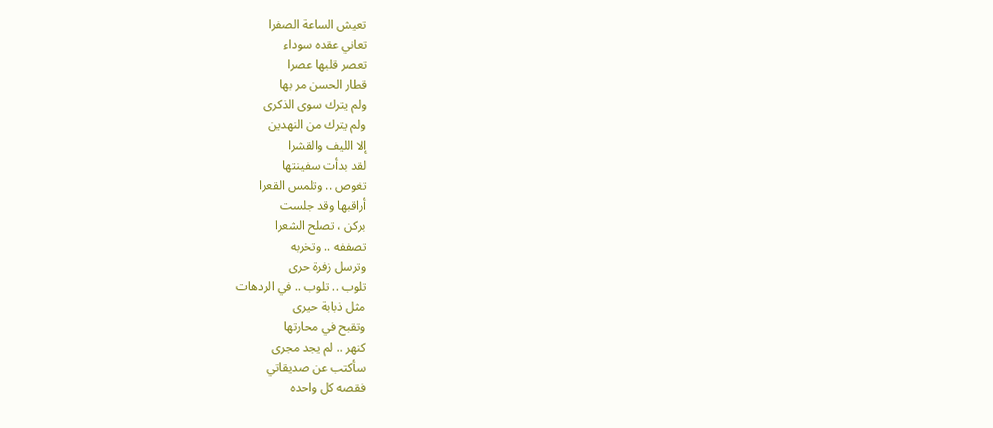تعيش الساعة الصفرا
تعاني عقده سوداء
تعصر قلبها عصرا
قطار الحسن مر بها
ولم يترك سوى الذكرى
ولم يترك من النهدين
إلا الليف والقشرا
لقد بدأت سفينتها
تغوص .. وتلمس القعرا
أراقبها وقد جلست
بركن ، تصلح الشعرا
تصففه .. وتخربه
وترسل زفرة حرى
تلوب .. تلوب .. في الردهات
مثل ذبابة حيرى
وتقبح في محارتها
كنهر .. لم يجد مجرى
سأكتب عن صديقاتي
فقصه كل واحده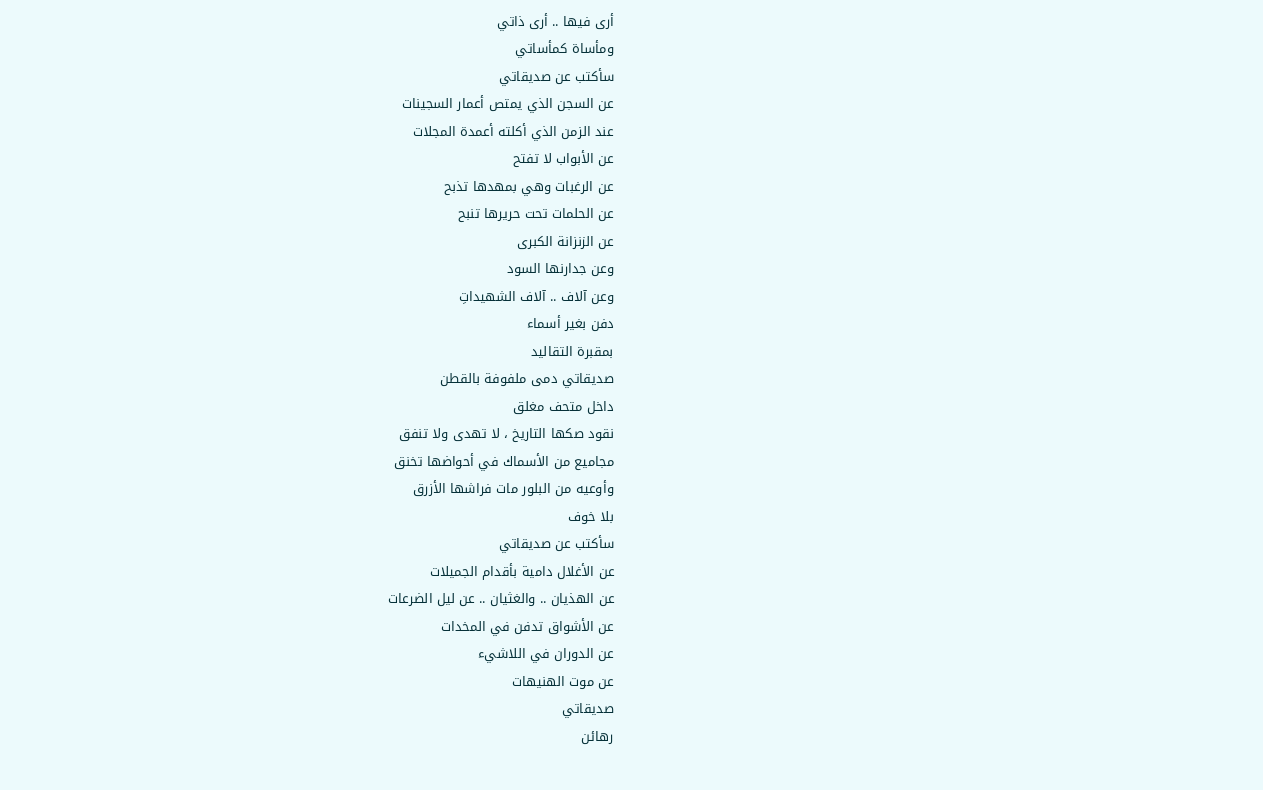أرى فيها .. أرى ذاتي
ومأساة كمأساتي
سأكتب عن صديقاتي
عن السجن الذي يمتص أعمار السجينات
عند الزمن الذي أكلته أعمدة المجلات
عن الأبواب لا تفتح
عن الرغبات وهي بمهدها تذبح
عن الحلمات تحت حريرها تنبح
عن الزنزانة الكبرى
وعن جدارنها السود
وعن آلاف .. آلاف الشهيداتِ
دفن بغير أسماء
بمقبرة التقاليد
صديقاتي دمى ملفوفة بالقطن
داخل متحف مغلق
نقود صكها التاريخ ، لا تهدى ولا تنفق
مجاميع من الأسماك في أحواضها تخنق
وأوعيه من البلور مات فراشها الأزرق
بلا خوف
سأكتب عن صديقاتي
عن الأغلال دامية بأقدام الجميلات
عن الهذيان .. والغثيان .. عن ليل الضرعات
عن الأشواق تدفن في المخدات
عن الدوران في اللاشيء
عن موت الهنيهات
صديقاتي
رهائن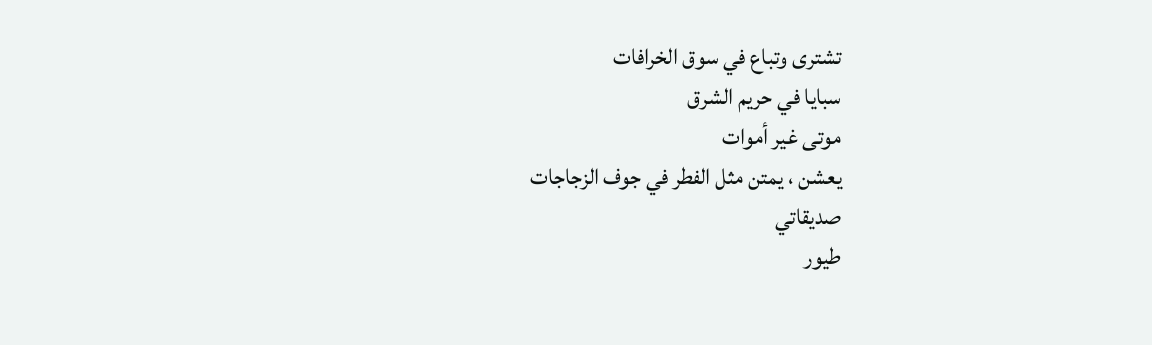تشترى وتباع في سوق الخرافات
سبايا في حريم الشرق
موتى غير أموات
يعشن ، يمتن مثل الفطر في جوف الزجاجات
صديقاتي
طيور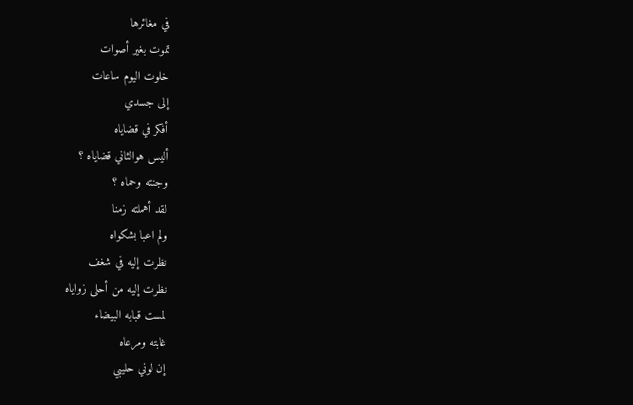في مغائرها
تموت بغير أصوات
خلوت اليوم ساعات
إلى جسدي
أفكر في قضاياه
أليس هوالثاني قضاياه ؟
وجنته وحماه ؟
لقد أهملته زمنا
ولم اعبا بشكواه
نظرت إليه في شغف
نظرت إليه من أحلى زواياه
لمست قبابه البيضاء
غابته ومرعاه
إن لوني حليبي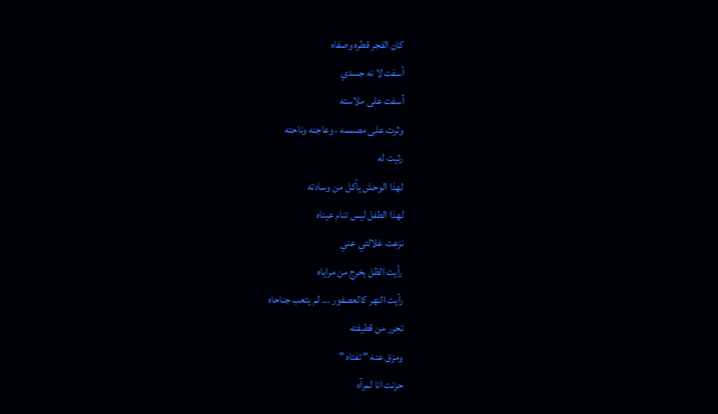كان الفجر قطره وصفاه
أسفت لا نه جسدي
أسفت على ملاسته
وثرت على مصممه ، وعاجنه وناحته
رثيت له
لهذا الوحش يأكل من وسادته
لهذا الطفل ليس تنام عيناه
نزعت غلالتي عني
رأيت الظل يخرج من مراياه
رأيت النهر كالعصفور ... لم يتعب جناحاه
تحرر من قطيفته
ومزق عنه " تفتاه "
حزنت انا لمرآه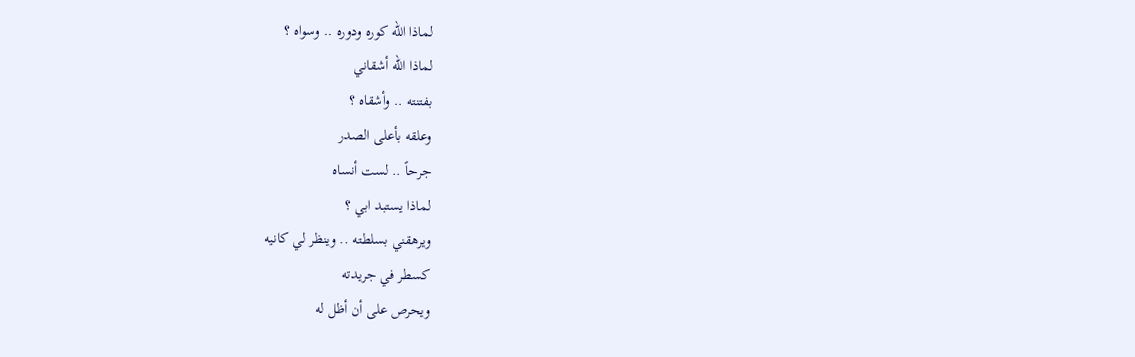لماذا الله كوره ودوره .. وسواه ؟
لماذا الله أشقاني
بفتنته .. وأشقاه ؟
وعلقه بأعلى الصدر
جرحاً .. لست أنساه
لماذا يستبد ابي ؟
ويرهقني بسلطته .. وينظر لي كانيه
كسطر في جريدته
ويحرص على أن أظل له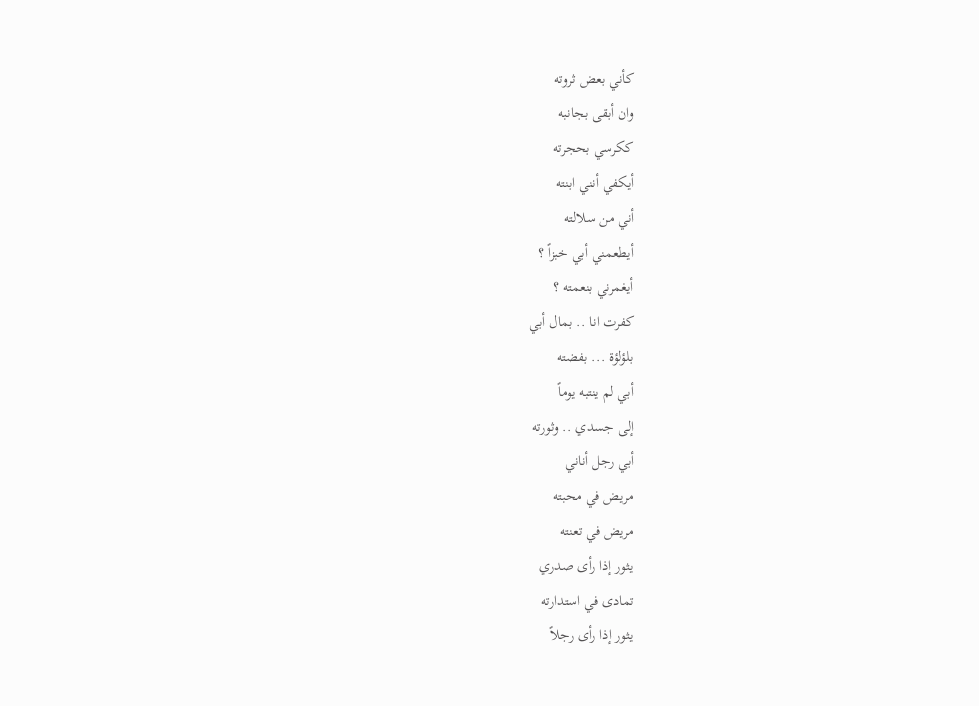كأني بعض ثروته
وان أبقى بجانبه
ككرسي بحجرته
أيكفي أنني ابنته
أني من سلالته
أيطعمني أبي خبزاً ؟
أيغمرني بنعمته ؟
كفرت انا .. بمال أبي
بلؤلؤة ... بفضته
أبي لم ينتبه يوماً
إلى جسدي .. وثورته
أبي رجل أناني
مريض في محبته
مريض في تعنته
يثور إذا رأى صدري
تمادى في استدارته
يثور إذا رأى رجلاً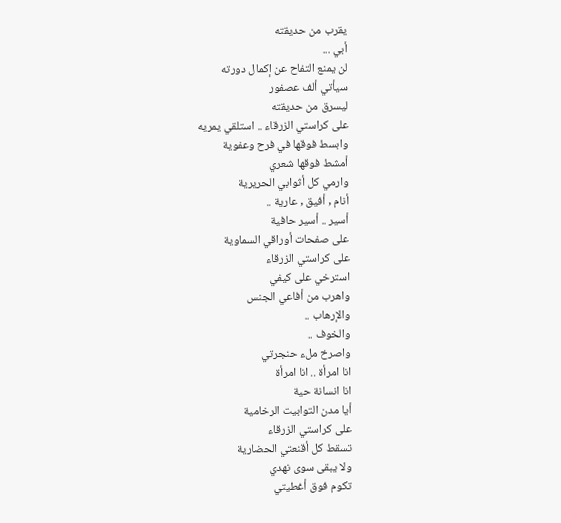يقرب من حديقته
أبي ...
لن يمنع التفاح عن إكمال دورته
سيأتي ألف عصفور
ليسرق من حديقته
على كراستي الزرقاء .. استلقي يمريه
وابسط فوقها في فرح وعفوية
أمشط فوقها شعري
وارمي كل أثوابي الحريرية
أنام , أفيق , عارية ..
أسير .. أسير حافية
على صفحات أوراقي السماوية
على كراستي الزرقاء
استرخي على كيفي
واهرب من أفاعي الجنس
والإرهاب ..
والخوف ..
واصرخ ملء حنجرتي
انا امرأة .. انا امرأة
انا انسانة حية
أيا مدن التوابيت الرخامية
على كراستي الزرقاء
تسقط كل أقنعتي الحضارية
ولا يبقى سوى نهدي
تكوم فوق أغطيتي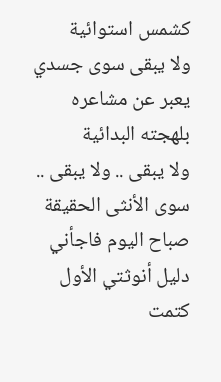كشمس استوائية
ولا يبقى سوى جسدي
يعبر عن مشاعره
بلهجته البدائية
ولا يبقى .. ولا يبقى ..
سوى الأنثى الحقيقة
صباح اليوم فاجأني
دليل أنوثتي الأول
كتمت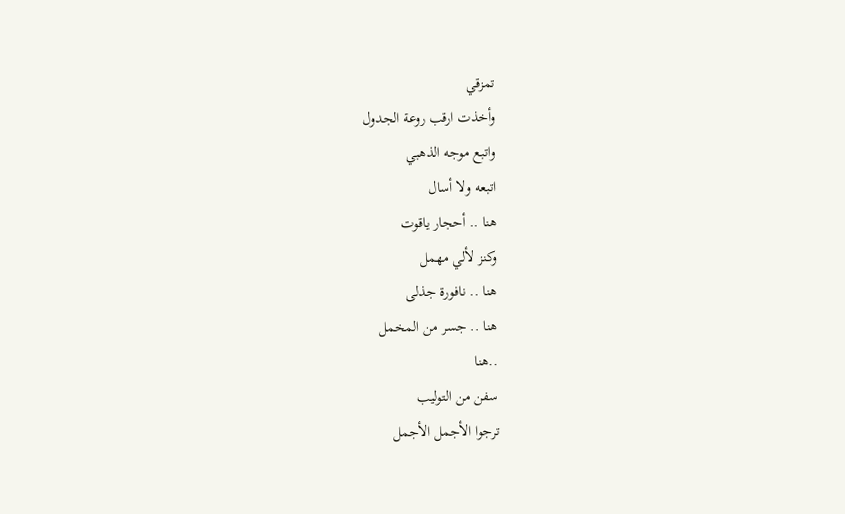تمزقي
وأخذت ارقب روعة الجدول
واتبع موجه الذهبي
اتبعه ولا أسال
هنا .. أحجار ياقوت
وكنز لألي مهمل
هنا .. نافورة جذلى
هنا .. جسر من المخمل
..هنا
سفن من التوليب
ترجوا الأجمل الأجمل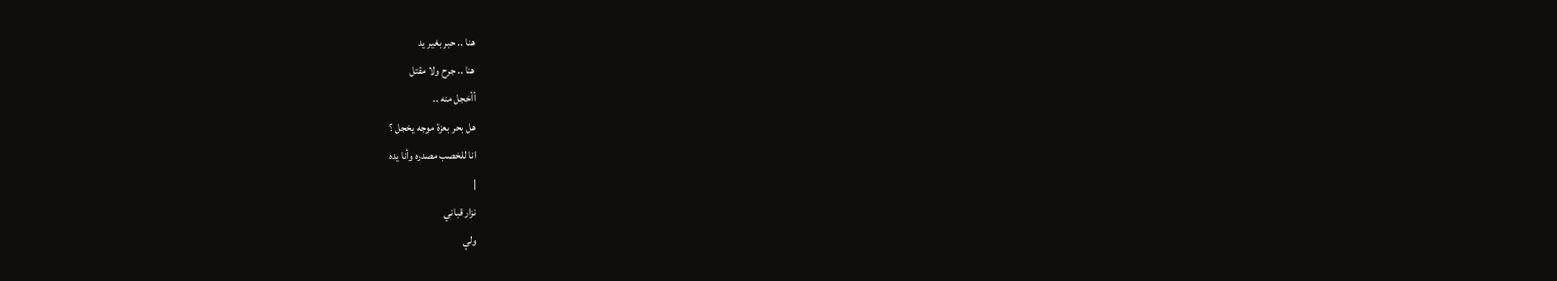هنا .. حبر بغير يد
هنا .. جرح ولا مقتل
أأخجل منه ..
هل بحر بعزة موجه يخجل ؟
انا للخصب مصدره وأنا يده
|
نزار قباني
ولې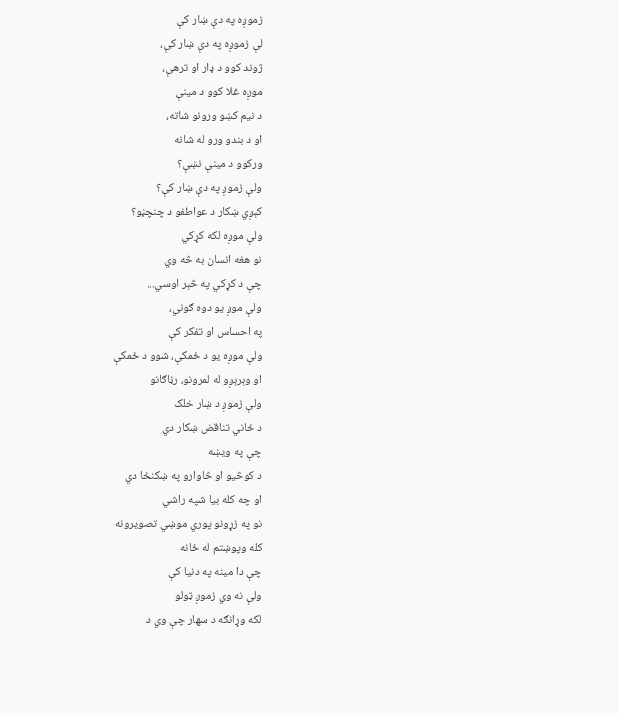زموږه په دې ښار کې
لې زموږه په دې ښار کې،
ژوند کوو د ډار او ترهې،
موږه غلا کوو د مینې
د نیم کښو ورونو شاته،
او د بندو ورو له شانه
ورکوو د مینې نښې؟
ولې زموږ په دې ښار کې؟
کېږي ښکار د عواطفو د چنچڼو؟
ولې موږه لکه کړکي
نو هغه انسان به څه وي
چې د کړکي په څېر اوسي...
ولې موږ یو دوه ګوني،
په احساس او تفکر کې
ولې موږه یو د ځمکې، شوو د ځمکې
او وېرېږو له لمرونو، رڼاګانو
ولې زموږ د ښار خلک
د ځاني تناقض ښکار دي
چې په ویښه
د کوڅیو او څاوارو په ښکنځا دي
او چه کله بیا شپه راشي
نو په زړونو پوري موښي تصويرونه
کله وپوښتم له ځانه
چې دا مینه په دنیا کې
ولې نه وي زموږ ټولو
لکه وړانګه د سهار چې وي د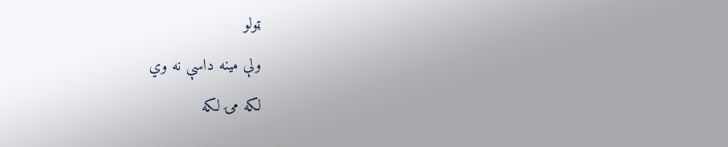ټولو
ولې مینه داسې نه وي
لکه مۍ لکه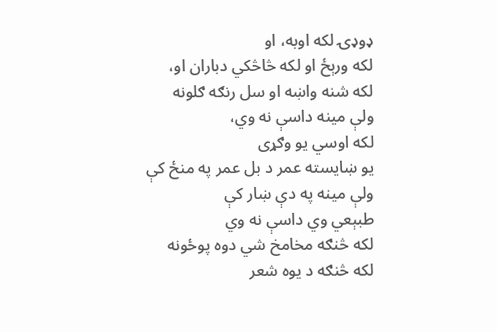ډوډۍ لکه اوبه، او
لکه ورېځ او لکه څاڅکي دباران او،
لکه شنه واښه او سل رنګه ګلونه
ولې مینه داسې نه وي،
لکه اوسي یو وګړی
یو ښایسته عمر د بل عمر په منځ کې
ولې مينه په دې ښار کې
طبېعي وي داسې نه وي
لکه څنګه مخامخ شي دوه پوځونه
لکه څنګه د یوه شعر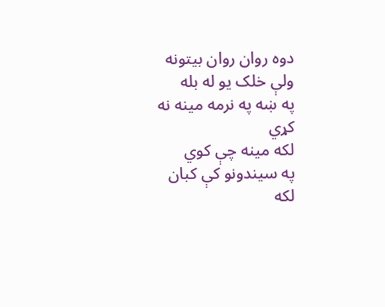دوه روان روان بیتونه
ولې خلک یو له بله
په ښه په نرمه مینه نه کړي
لکه مینه چې کوي
په سیندونو کې کبان
لکه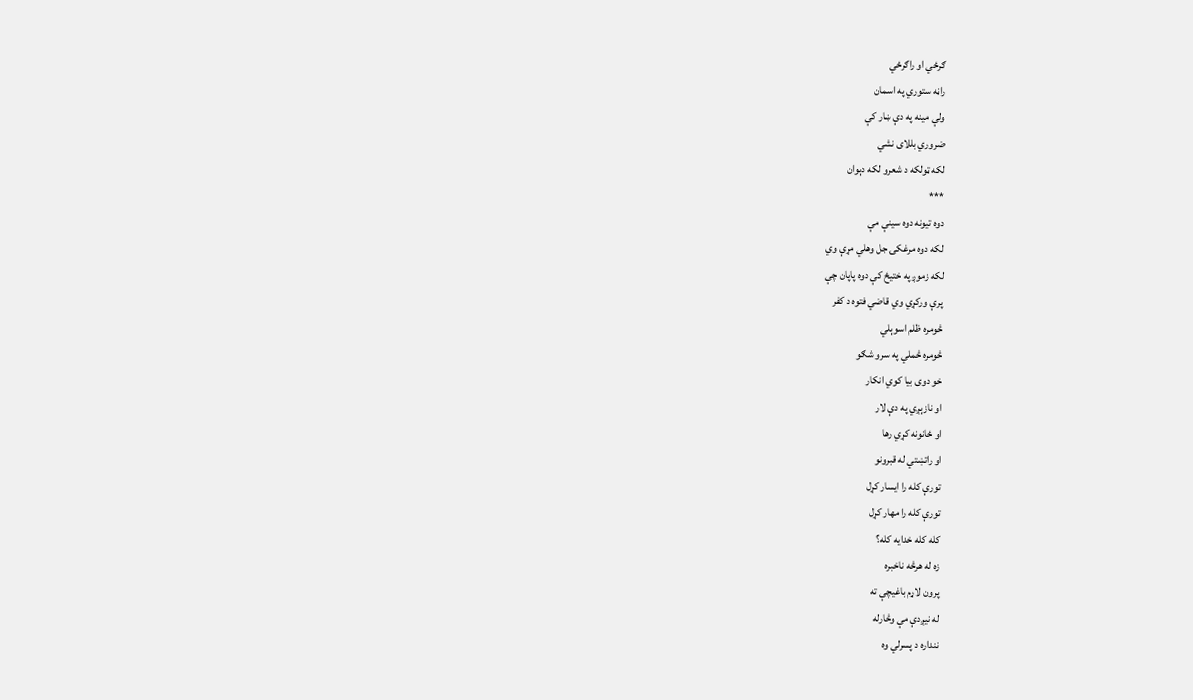ګرځي او راګرځي
راڼه ستوري په اسمان
ولې مینه په دې ښار کې
ضروري بللای نشي
لکه ټولکه د شعرو لکه دېوان
***
دوه تیونه دوه سینې مې
لکه دوه مرغکۍ جل وهلي مړې وي
لکه زموږ په ختیځ کې دوه پاپان چې
پرې ورکړي وي قاضي فتوه د کفر
څومره ظلم اسوېلي
څومره څملي په سرو شګو
خو دوی بیا کوي انکار
او نازېږي په دې لار
او ځانونه کړي رها
او راتښتي له قبرونو
تورې کله را ایسار کړل
تورې کله را مهار کړل
کله کله خدایه کله؟
زه له هرڅه ناخبره
پرون لاړم باغیچې ته
له نیږدې مې وڅارله
ننداره د پسرلي وه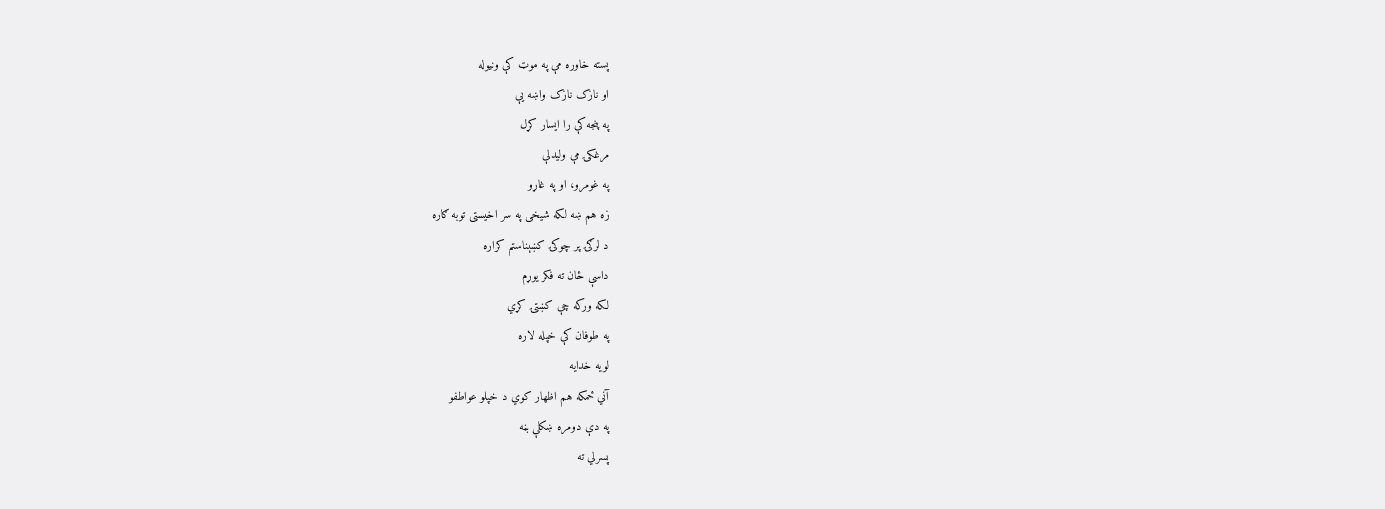پسته خاوره مې په موټ کې ونیوله
او نازک نازک واښه یې
په پنجه کې را ایسار کړل
مرغکۍ مې ولیدلې
په غومرو، او په غاړو
زه هم ښه لکه شیخی په سر اخیستی توبه ګاره
د لرګۍ پر چوکۍ کښېناستم کراره
داسې ځان ته فکر یوړم
لکه ورکه چې کښتۍ کړي
په طوفان کې خپله لاره
لویه خدایه
آني ځمکه هم اظهار کوي د خپلو عواطفو
په دې دومره ښکلې بڼه
پسرلي ته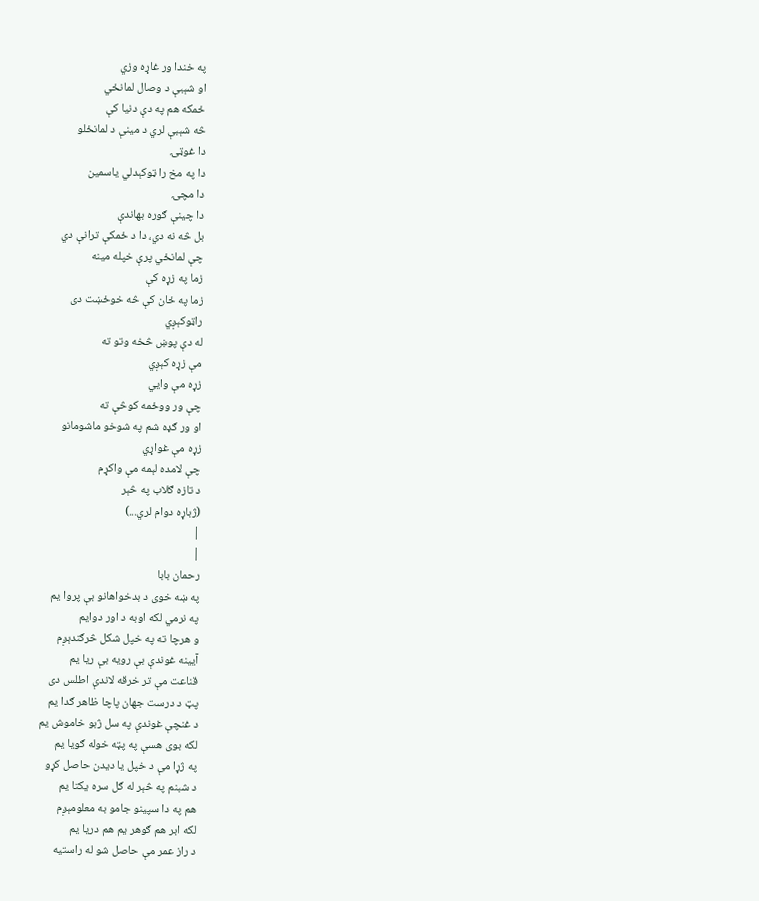په خندا ور غاړه وزي
او شېبې د وصال لمانځي
ځمکه هم په دې دنیا کې
څه شېبې لري د مینې د لمانځلو
دا غوټۍ
دا په مخ را ټوکېدلي یاسمین
دا مچۍ
دا چینې ګوره بهاندې
بل څه نه دي، دا د ځمکې ترانې دي
چې لمانځي پرې خپله مینه
زما په زړه کې
زما په ځان کې څه خوځښت دی
راټوکېږي
له دې پوښ څخه وتو ته
مې زړه کېږي
زړه مې وایي
چې ور ووځمه کوڅې ته
او ور ګډه شم په شوخو ماشومانو
زړه مې غواړي
چې لامده لېمه مې واکړم
د تازه ګلاب په څېر
(ژباړه دوام لري...)
|
|
رحمان بابا
په ښه خوی د بدخواهانو بې پروا یم
په نرمي لکه اوبه د اور دوایم
و هرچا ته په خپل شکل څرګندېږم
آیینه غوندې بې رویه بې ریا یم
قناعت مې تر خرقه لاندې اطلس دی
پټ د درست جهان پاچا ظاهر ګدا یم
د غنچې غوندې په سل ژبو خاموش یم
لکه بوی هسې په پټه خوله ګویا یم
په ژړا مې د خپل یا دیدن حاصل کړو
د شبنم په څېر له ګل سره یکتا یم
هم په دا سپینو جامو به معلومېږم
لکه ابر هم ګوهر یم هم دریا یم
د راز عمر مې حاصل شو له راستیه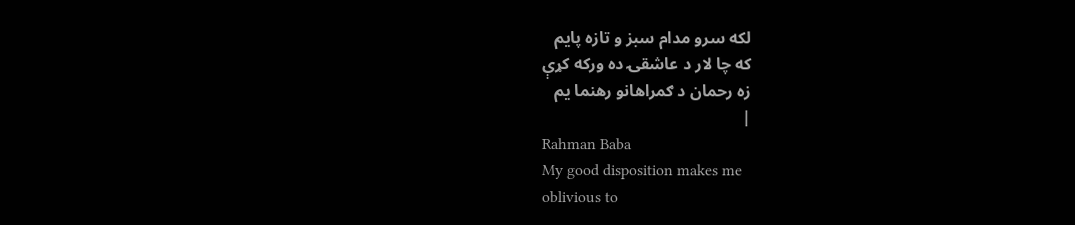لکه سرو مدام سبز و تازه پایم
که چا لار د عاشقۍ ده ورکه کړې
زه رحمان د ګمراهانو رهنما یم
|
Rahman Baba
My good disposition makes me
oblivious to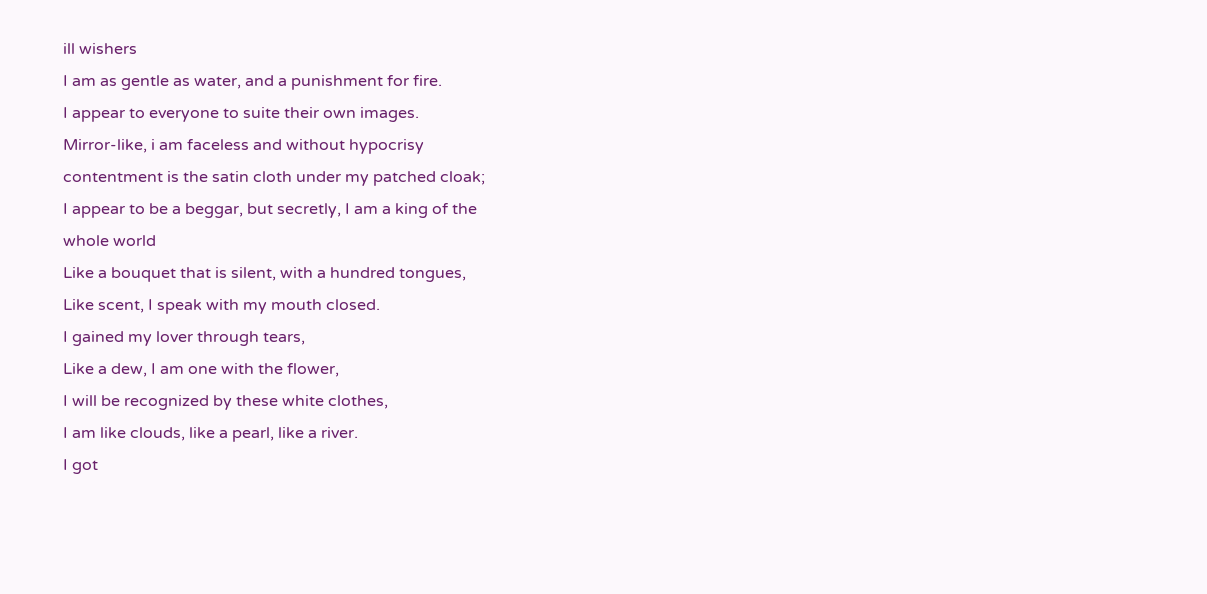ill wishers
I am as gentle as water, and a punishment for fire.
I appear to everyone to suite their own images.
Mirror-like, i am faceless and without hypocrisy
contentment is the satin cloth under my patched cloak;
I appear to be a beggar, but secretly, I am a king of the
whole world
Like a bouquet that is silent, with a hundred tongues,
Like scent, I speak with my mouth closed.
I gained my lover through tears,
Like a dew, I am one with the flower,
I will be recognized by these white clothes,
I am like clouds, like a pearl, like a river.
I got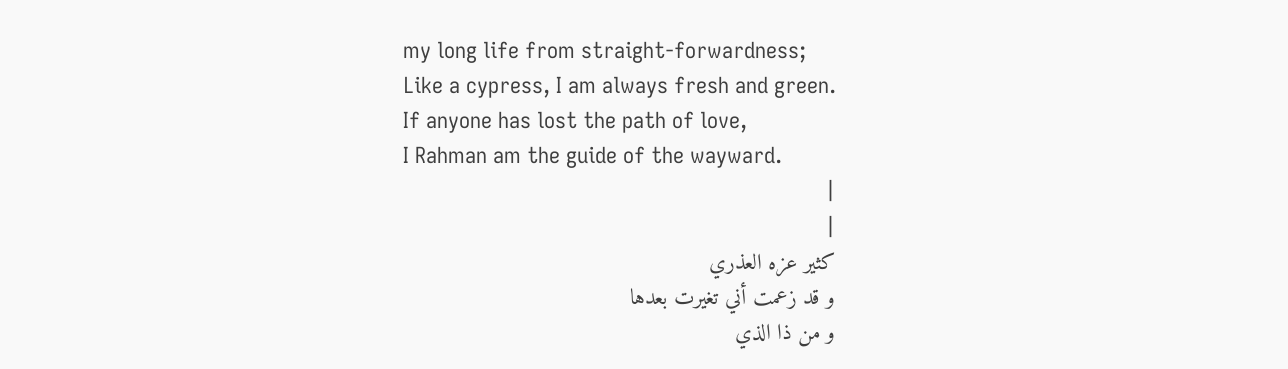my long life from straight-forwardness;
Like a cypress, I am always fresh and green.
If anyone has lost the path of love,
I Rahman am the guide of the wayward.
|
|
کثیر عزه العذري
و قد زعمت أني تغيرت بعدها
و من ذا الذي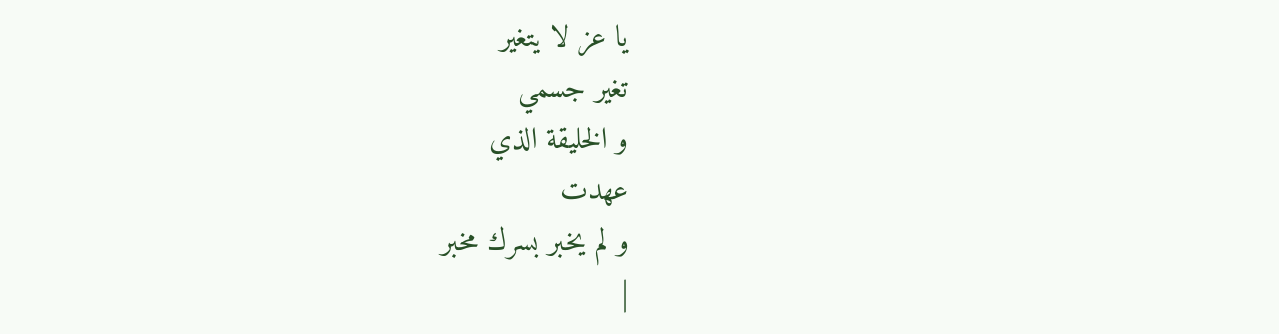يا عز لا يتغير
تغير جسمي
و الخليقة الذي
عهدت
و لم يخبر بسرك مخبر
|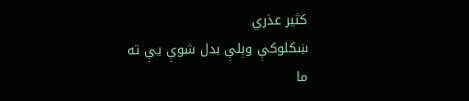کثیر عذري
ښکلوکې وېلې بدل شوې یې ته
ما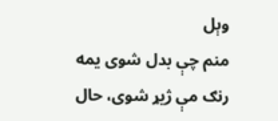وېل
منم چې بدل شوی یمه
رنګ مې ژیړ شوی، حال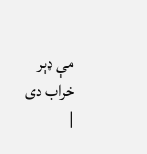مې ډېر خراب دی
|